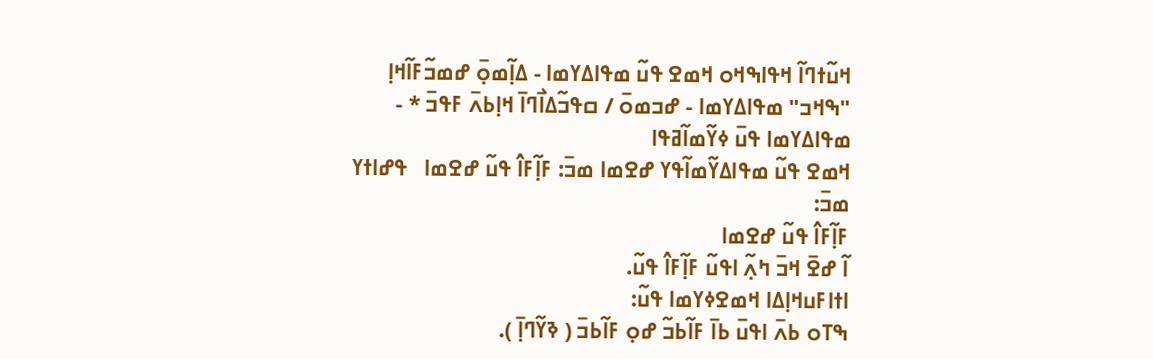ߞߎ߬ߙߣߊ߬ ߞߟߊߒߞߋ ߞߘߐ ߟߎ߬ ߘߟߊߡߌߘߊ - ߡߊ߲߬ߘߋ߲߫ ߝߘߏ߬ߓߊ߬ߞߊ߲ "ߒߞߏ" ߘߟߊߡߌߘߊ - ߝߏߘߋ߫ / ߛߟߏ߬ߡߊ߯ߣߊ߫ ߞߊ߲ߕߍ߫ ߓߟߏ߫ * - ߘߟߊߡߌߘߊ ߟߎ߫ ߦߌ߬ߘߊ߬ߥߟߊ
ߞߘߐ ߟߎ߬ ߘߟߊߡߌ߬ߘߊ߬ߟߌ ߝߐߘߊ ߘߏ߫: ߓߊ߲߬ߓߊ߮ ߟߎ߬ ߝߐߘߊ   ߟߝߊߙߌ ߘߏ߫:
ߓߊ߲߬ߓߊ߮ ߟߎ߬ ߝߐߘߊ
ߊ߬ ߝߐ߫ ߞߏ߫ ߤߍ߲߬ ߊߟߎ߬ ߓߊ߲߬ߓߊ߮ ߟߎ߬.
ߊߙߊߓߎߞߊ߲ߡߊ ߞߘߐߦߌߘߊ ߟߎ߬:
ߒߠߋ ߕߍ߫ ߊߟߎ߫ ߕߊ߫ ߓߊ߬ߕߏ߬ ߝߋ߲ ߓߊ߬ߕߏ߫ ( ߢߌ߬ߣߊ߲߫ ).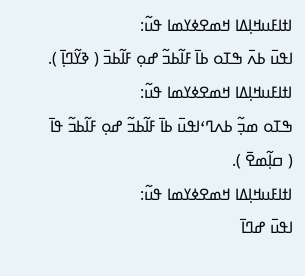ߊߙߊߓߎߞߊ߲ߡߊ ߞߘߐߦߌߘߊ ߟߎ߬:
ߊߟߎ߫ ߕߍ߫ ߒߠߋ ߕߊ߫ ߓߊ߬ߕߏ߬ ߝߋ߲ ߓߊ߬ߕߏ߫ ( ߢߌ߬ߣߊ߲߫ ).
ߊߙߊߓߎߞߊ߲ߡߊ ߞߘߐߦߌߘߊ ߟߎ߬:
ߒߠߋ ߘߏ߲߬ ߕߍߣߵߊߟߎ߫ ߕߊ߫ ߓߊ߬ߕߏ߬ ߝߋ߲ ߓߊ߬ߕߏ߬ ߟߊ߫ ( ߛߊ߲߬ߘߐ߫ ).
ߊߙߊߓߎߞߊ߲ߡߊ ߞߘߐߦߌߘߊ ߟߎ߬:
ߊߟߎ߫ ߝߣߊ߫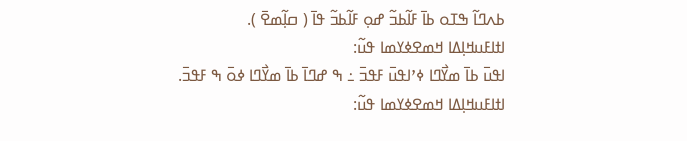ߕߍߣߊ߬ ߒߠߋ ߕߊ߫ ߓߊ߬ߕߏ߬ ߝߋ߲ ߓߊ߬ߕߏ߬ ߟߊ߫ ( ߛߊ߲߬ߘߐ߫ ).
ߊߙߊߓߎߞߊ߲ߡߊ ߞߘߐߦߌߘߊ ߟߎ߬:
ߊߟߎ߫ ߕߊ߫ ߘߌ߯ߣߊ ߦߴߊߟߎ߫ ߓߟߏ߫ ߸ ߒ ߝߣߊ߫ ߕߊ߫ ߘߌ߯ߣߊ ߦߋ߫ ߒ ߓߟߏ߫.
ߊߙߊߓߎߞߊ߲ߡߊ ߞߘߐߦߌߘߊ ߟߎ߬: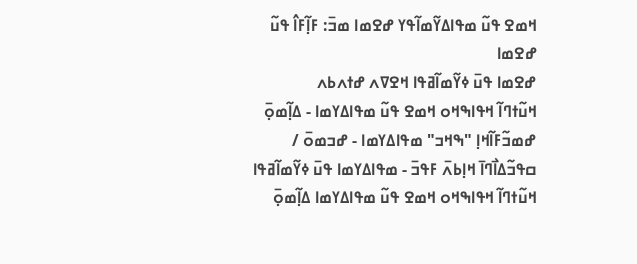ߞߘߐ ߟߎ߬ ߘߟߊߡߌ߬ߘߊ߬ߟߌ ߝߐߘߊ ߘߏ߫: ߓߊ߲߬ߓߊ߮ ߟߎ߬ ߝߐߘߊ
ߝߐߘߊ ߟߎ߫ ߦߌ߬ߘߊ߬ߥߟߊ ߞߐߜߍ ߝߙߍߕߍ
ߞߎ߬ߙߣߊ߬ ߞߟߊߒߞߋ ߞߘߐ ߟߎ߬ ߘߟߊߡߌߘߊ - ߡߊ߲߬ߘߋ߲߫ ߝߘߏ߬ߓߊ߬ߞߊ߲ "ߒߞߏ" ߘߟߊߡߌߘߊ - ߝߏߘߋ߫ / ߛߟߏ߬ߡߊ߯ߣߊ߫ ߞߊ߲ߕߍ߫ ߓߟߏ߫ - ߘߟߊߡߌߘߊ ߟߎ߫ ߦߌ߬ߘߊ߬ߥߟߊ
ߞߎ߬ߙߣߊ߬ ߞߟߊߒߞߋ ߞߘߐ ߟߎ߬ ߘߟߊߡߌߘߊ ߡߊ߲߬ߘߋ߲߫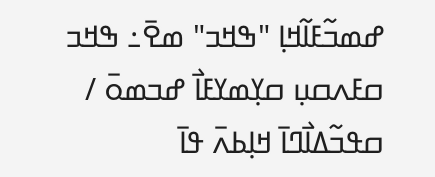ߝߘߏ߬ߓߊ߬ߞߊ߲ "ߒߞߏ" ߘߐ߫߸ ߒߞߏ ߛߓߍߛߎ߲ ߛߌ߲ߘߌߓߊ߯ ߝߏߘߋ߫ / ߛߟߏ߬ߡߊ߯ߣߊ߫ ߞߊ߲ߕߍ߫ ߟߊ߫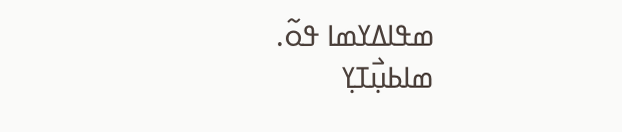ߘߟߊߡߌߘߊ ߟߋ߬.
ߘߊߕߎ߲߯ߠߌ߲